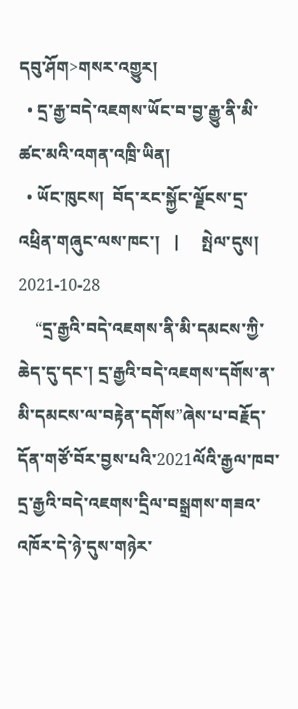དབུ་ཤོག>གསར་འགྱུར།
  • དྲ་རྒྱ་བདེ་འཇགས་ཡོང་བ་བྱ་རྒྱུ་ནི་མི་ཚང་མའི་འགན་འཁྲི་ཡིན།
  • ཡོང་ཁུངས།  བོད་རང་སྐྱོང་ལྗོངས་དྲ་འཕྲིན་གཞུང་ལས་ཁང་།   |     སྤེལ་དུས།  2021-10-28
    “དྲ་རྒྱའི་བདེ་འཇགས་ནི་མི་དམངས་ཀྱི་ཆེད་དུ་དང་། དྲ་རྒྱའི་བདེ་འཇགས་དགོས་ན་མི་དམངས་ལ་བརྟེན་དགོས”ཞེས་པ་བརྗོད་དོན་གཙོ་བོར་བྱས་པའི་2021ལོའི་རྒྱལ་ཁབ་དྲ་རྒྱའི་བདེ་འཇགས་དྲིལ་བསྒྲགས་གཟའ་འཁོར་དེ་ཉེ་དུས་གཉེར་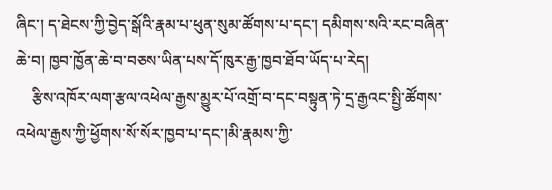ཞིང་། ད་ཐེངས་ཀྱི་བྱེད་སྒོའི་རྣམ་པ་ཕུན་སུམ་ཚོགས་པ་དང་། དམིགས་སའི་རང་བཞིན་ཆེ་བ། ཁྱབ་ཁྱོན་ཆེ་བ་བཅས་ཡིན་པས་དོ་ཁུར་རྒྱ་ཁྱབ་ཐོབ་ཡོད་པ་རེད།
    རྩིས་འཁོར་ལག་རྩལ་འཕེལ་རྒྱས་མྱུར་པོ་འགྲོ་བ་དང་བསྟུན་ཏེ་དྲ་རྒྱའང་སྤྱི་ཚོགས་འཕེལ་རྒྱས་ཀྱི་ཕྱོགས་སོ་སོར་ཁྱབ་པ་དང་།མི་རྣམས་ཀྱི་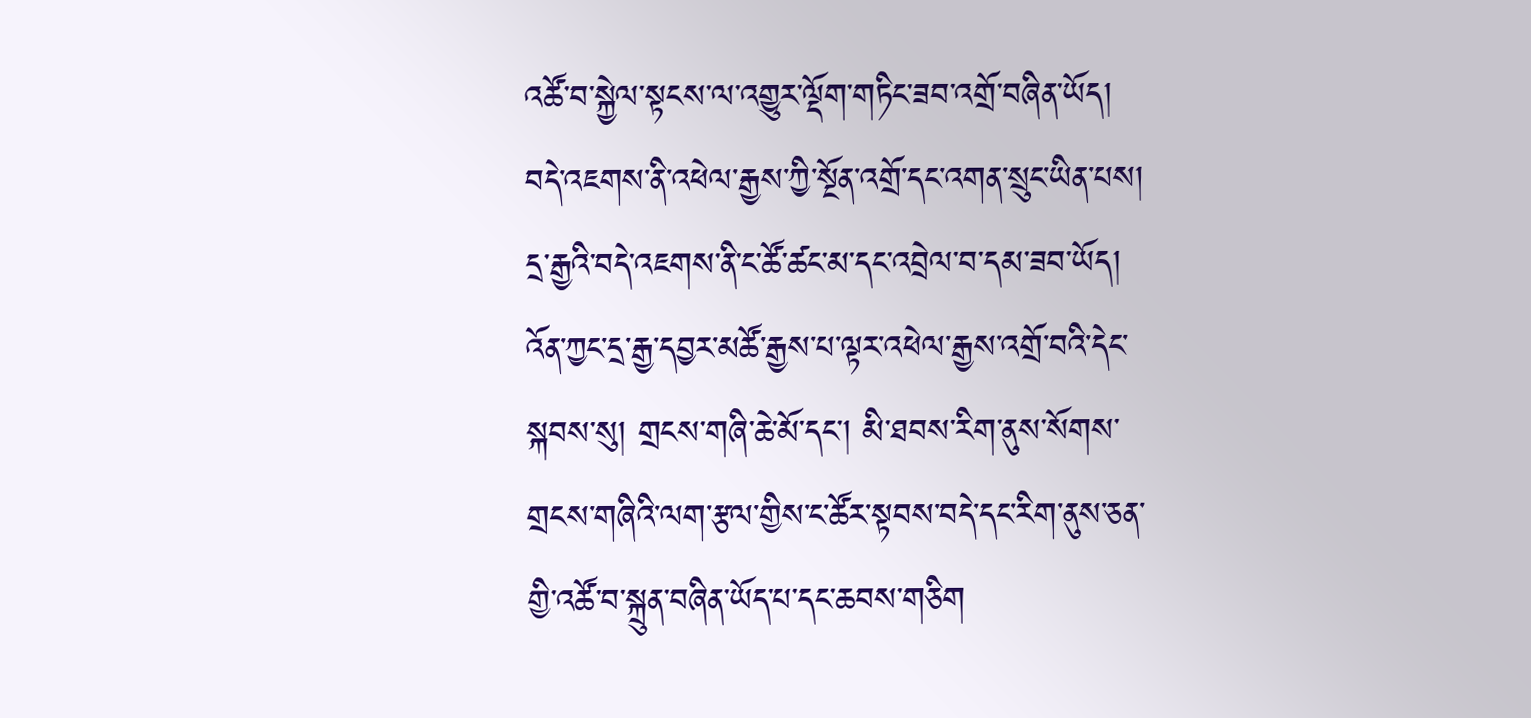འཚོ་བ་སྐྱེལ་སྟངས་ལ་འགྱུར་ལྡོག་གཏིང་ཟབ་འགྲོ་བཞིན་ཡོད། བདེ་འཇགས་ནི་འཕེལ་རྒྱས་ཀྱི་སྔོན་འགྲོ་དང་འགན་སྲུང་ཡིན་པས། དྲ་རྒྱའི་བདེ་འཇགས་ནི་ང་ཚོ་ཚང་མ་དང་འབྲེལ་བ་དམ་ཟབ་ཡོད། འོན་ཀྱང་དྲ་རྒྱ་དབྱར་མཚོ་རྒྱས་པ་ལྟར་འཕེལ་རྒྱས་འགྲོ་བའི་དེང་སྐབས་སུ། གྲངས་གཞི་ཆེ་མོ་དང་། མི་ཐབས་རིག་ནུས་སོགས་གྲངས་གཞིའི་ལག་རྩལ་གྱིས་ང་ཚོར་སྟབས་བདེ་དང་རིག་ནུས་ཅན་གྱི་འཚོ་བ་སྐྲུན་བཞིན་ཡོད་པ་དང་ཆབས་གཅིག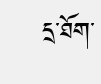དྲ་ཐོག་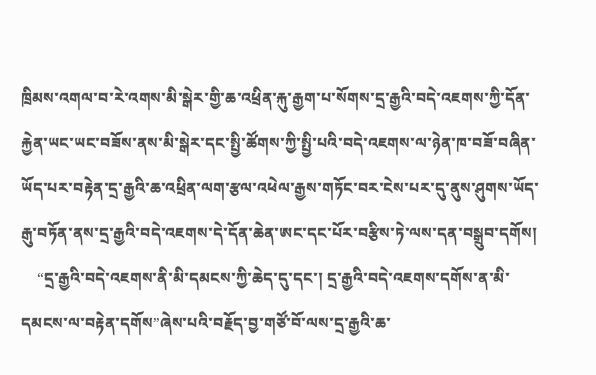ཁྲིམས་འགལ་བ་རེ་འགས་མི་སྒེར་གྱི་ཆ་འཕྲིན་རྐུ་རྒྱག་པ་སོགས་དྲ་རྒྱའི་བདེ་འཇགས་ཀྱི་དོན་རྐྱེན་ཡང་ཡང་བཟོས་ནས་མི་སྒེར་དང་སྤྱི་ཚོགས་ཀྱི་སྤྱི་པའི་བདེ་འཇགས་ལ་ཉེན་ཁ་བཟོ་བཞིན་ཡོད་པར་བརྟེན་དྲ་རྒྱའི་ཆ་འཕྲིན་ལག་རྩལ་འཕེལ་རྒྱས་གཏོང་བར་ངེས་པར་དུ་ནུས་ཤུགས་ཡོད་རྒུ་བཏོན་ནས་དྲ་རྒྱའི་བདེ་འཇགས་དེ་དོན་ཆེན་ཨང་དང་པོར་བརྩིས་ཏེ་ལས་དན་བསྒྲུབ་དགོས།
    “དྲ་རྒྱའི་བདེ་འཇགས་ནི་མི་དམངས་ཀྱི་ཆེད་དུ་དང་། དྲ་རྒྱའི་བདེ་འཇགས་དགོས་ན་མི་དམངས་ལ་བརྟེན་དགོས”ཞེས་པའི་བརྗོད་བྱ་གཙོ་བོ་ལས་དྲ་རྒྱའི་ཆ་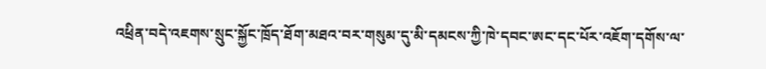འཕྲིན་བདེ་འཇགས་སྲུང་སྐྱོང་ཁྲོད་ཐོག་མཐའ་བར་གསུམ་དུ་མི་དམངས་ཀྱི་ཁེ་དབང་ཨང་དང་པོར་འཇོག་དགོས་ལ་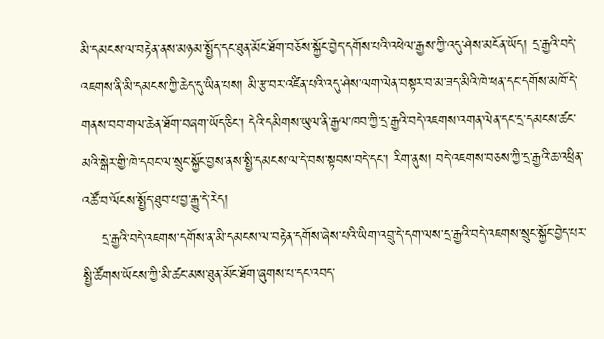མི་དམངས་ལ་བརྟེན་ནས་མཉམ་སྤྱོད་དང་ཐུན་མོང་ཐོག་བཅོས་སྐྱོང་བྱེད་དགོས་པའི་འཕེལ་རྒྱས་ཀྱི་འདུ་ཤེས་མངོན་ཡོད། དྲ་རྒྱའི་བདེ་འཇགས་ནི་མི་དམངས་ཀྱི་ཆེད་དུ་ཡིན་པས། མི་རྩ་བར་འཛིན་པའི་འདུ་ཤེས་ལག་ལེན་བསྟར་བ་མ་ཟད་མིའི་ཁེ་ཕན་དང་དགོས་མཁོ་དེ་གནས་བབ་གལ་ཆེན་ཐོག་བཞག་ཡོད་ཅིང་། དེའི་དམིགས་ཡུལ་ནི་རྒྱལ་ཁབ་ཀྱི་དྲ་རྒྱའི་བདེ་འཇགས་འགན་ལེན་དང་དྲ་དམངས་ཚང་མའི་སྒེར་གྱི་ཁེ་དབང་ལ་སྲུང་སྐྱོང་བྱས་ནས་སྤྱི་དམངས་ལ་དེ་བས་སྟབས་བདེ་དང་། རིག་ནུས། བདེ་འཇགས་བཅས་ཀྱི་དྲ་རྒྱའི་ཆ་འཕྲིན་འཚོ་བ་ལོངས་སྤྱོད་ཐུབ་པ་བྱ་རྒྱུ་དེ་རེད།
    དྲ་རྒྱའི་བདེ་འཇགས་དགོས་ན་མི་དམངས་ལ་བརྟེན་དགོས་ཞེས་པའི་ཡིག་འབྲུ་དེ་དག་ལས་དྲ་རྒྱའི་བདེ་འཇགས་སྲུང་སྐྱོང་བྱེད་པར་སྤྱི་ཚོགས་ཡོངས་ཀྱི་མི་ཚང་མས་ཐུན་མོང་ཐོག་ཞུགས་པ་དང་འབད་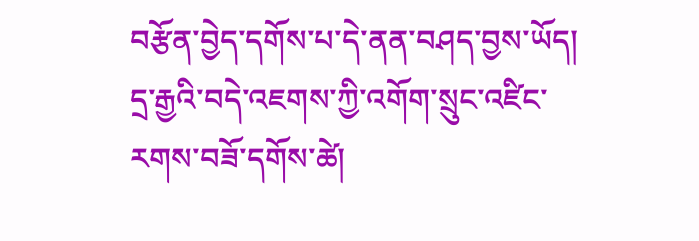བརྩོན་བྱེད་དགོས་པ་དེ་ནན་བཤད་བྱས་ཡོད། དྲ་རྒྱའི་བདེ་འཇགས་ཀྱི་འགོག་སྲུང་འཛིང་རགས་བཟོ་དགོས་ཚེ།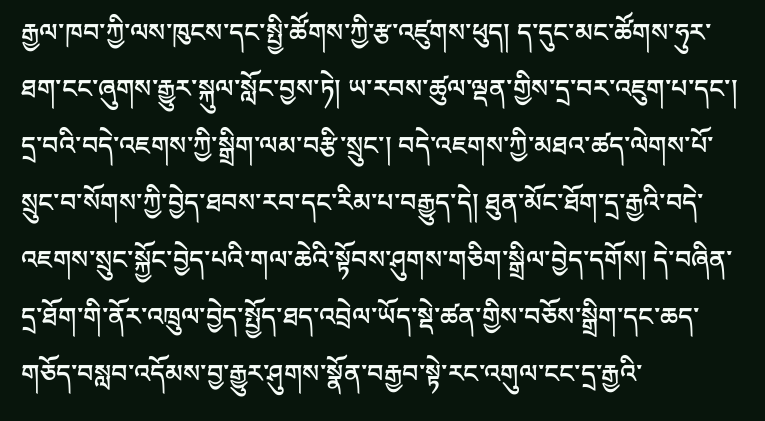རྒྱལ་ཁབ་ཀྱི་ལས་ཁུངས་དང་སྤྱི་ཚོགས་ཀྱི་རྩ་འཛུགས་ཕུད། ད་དུང་མང་ཚོགས་ཧུར་ཐག་ངང་ཞུགས་རྒྱུར་སྐུལ་སློང་བྱས་ཏེ། ཡ་རབས་ཚུལ་ལྡན་གྱིས་དྲ་བར་འཇུག་པ་དང་། དྲ་བའི་བདེ་འཇགས་ཀྱི་སྒྲིག་ལམ་བརྩི་སྲུང་། བདེ་འཇགས་ཀྱི་མཐའ་ཚད་ལེགས་པོ་སྲུང་བ་སོགས་ཀྱི་བྱེད་ཐབས་རབ་དང་རིམ་པ་བརྒྱུད་དེ། ཐུན་མོང་ཐོག་དྲ་རྒྱའི་བདེ་འཇགས་སྲུང་སྐྱོང་བྱེད་པའི་གལ་ཆེའི་སྟོབས་ཤུགས་གཅིག་སྒྲིལ་བྱེད་དགོས། དེ་བཞིན་དྲ་ཐོག་གི་ནོར་འཁྲུལ་བྱེད་སྤྱོད་ཐད་འབྲེལ་ཡོད་སྡེ་ཚན་གྱིས་བཅོས་སྒྲིག་དང་ཆད་གཅོད་བསླབ་འདོམས་བྱ་རྒྱུར་ཤུགས་སྣོན་བརྒྱབ་སྟེ་རང་འགུལ་ངང་དྲ་རྒྱའི་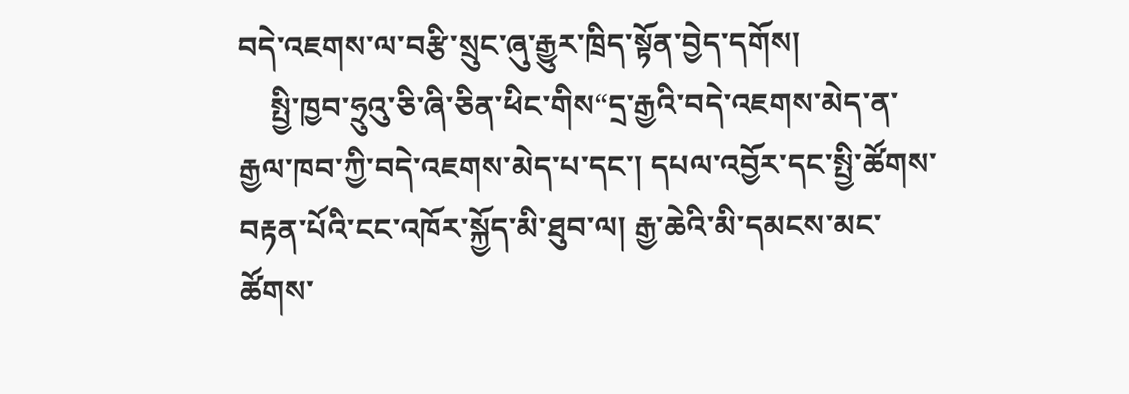བདེ་འཇགས་ལ་བརྩི་སྲུང་ཞུ་རྒྱུར་ཁྲིད་སྟོན་བྱེད་དགོས།
    སྤྱི་ཁྱབ་ཧྲུའུ་ཅི་ཞི་ཅིན་ཕིང་གིས“དྲ་རྒྱའི་བདེ་འཇགས་མེད་ན་རྒྱལ་ཁབ་ཀྱི་བདེ་འཇགས་མེད་པ་དང་། དཔལ་འབྱོར་དང་སྤྱི་ཚོགས་བརྟན་པོའི་ངང་འཁོར་སྐྱོད་མི་ཐུབ་ལ། རྒྱ་ཆེའི་མི་དམངས་མང་ཚོགས་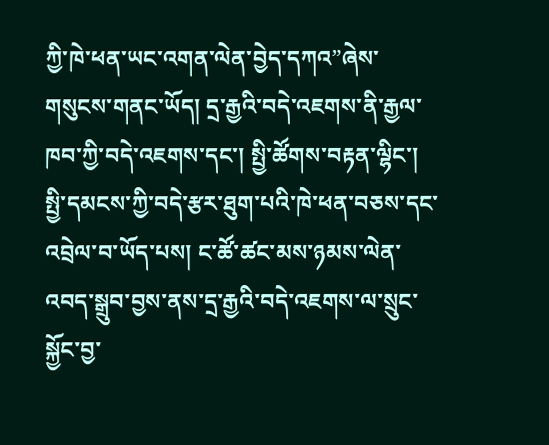ཀྱི་ཁེ་ཕན་ཡང་འགན་ལེན་བྱེད་དཀའ”ཞེས་གསུངས་གནང་ཡོད། དྲ་རྒྱའི་བདེ་འཇགས་ནི་རྒྱལ་ཁབ་ཀྱི་བདེ་འཇགས་དང་། སྤྱི་ཚོགས་བརྟན་ལྷིང་། སྤྱི་དམངས་ཀྱི་བདེ་རྩར་ཐུག་པའི་ཁེ་ཕན་བཅས་དང་འབྲེལ་བ་ཡོད་པས། ང་ཚོ་ཚང་མས་ཉམས་ལེན་འབད་སྒྲུབ་བྱས་ནས་དྲ་རྒྱའི་བདེ་འཇགས་ལ་སྲུང་སྐྱོང་བྱ་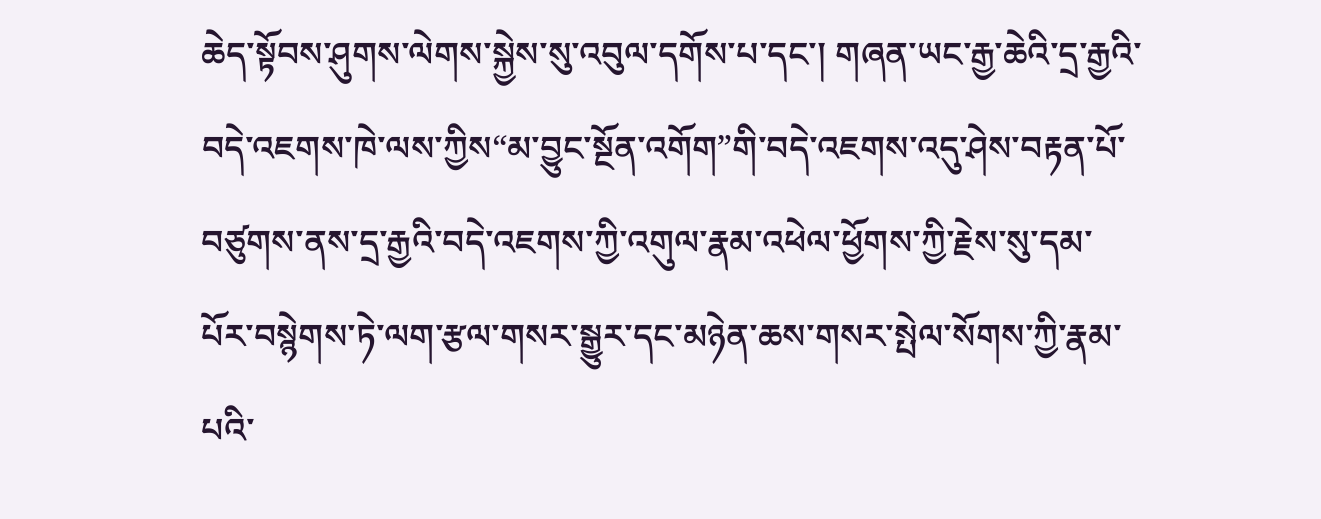ཆེད་སྟོབས་ཤུགས་ལེགས་སྐྱེས་སུ་འབུལ་དགོས་པ་དང་། གཞན་ཡང་རྒྱ་ཆེའི་དྲ་རྒྱའི་བདེ་འཇགས་ཁེ་ལས་ཀྱིས“མ་བྱུང་སྔོན་འགོག”གི་བདེ་འཇགས་འདུ་ཤེས་བརྟན་པོ་བཙུགས་ནས་དྲ་རྒྱའི་བདེ་འཇགས་ཀྱི་འགུལ་རྣམ་འཕེལ་ཕྱོགས་ཀྱི་རྗེས་སུ་དམ་པོར་བསྙེགས་ཏེ་ལག་རྩལ་གསར་སྒྱུར་དང་མཉེན་ཆས་གསར་སྤེལ་སོགས་ཀྱི་རྣམ་པའི་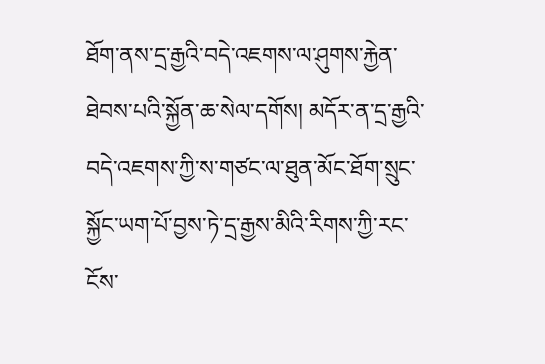ཐོག་ནས་དྲ་རྒྱའི་བདེ་འཇགས་ལ་ཤུགས་རྐྱེན་ཐེབས་པའི་སྐྱོན་ཆ་སེལ་དགོས། མདོར་ན་དྲ་རྒྱའི་བདེ་འཇགས་ཀྱི་ས་གཙང་ལ་ཐུན་མོང་ཐོག་སྲུང་སྐྱོང་ཡག་པོ་བྱས་ཏེ་དྲ་རྒྱས་མིའི་རིགས་ཀྱི་རང་ངོས་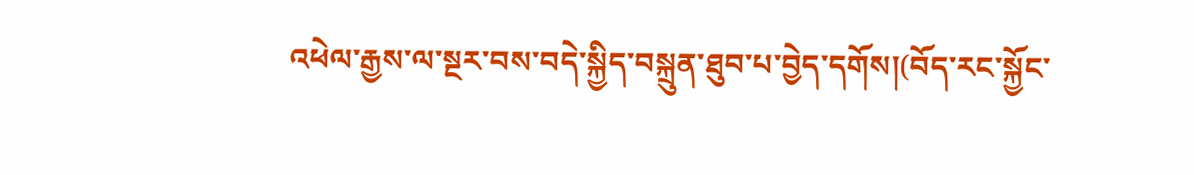འཕེལ་རྒྱས་ལ་སྔར་བས་བདེ་སྐྱིད་བསྐྲུན་ཐུབ་པ་བྱེད་དགོས།(བོད་རང་སྐྱོང་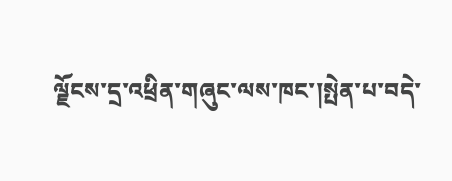ལྗོངས་དྲ་འཕྲིན་གཞུང་ལས་ཁང་།སྤེན་པ་བདེ་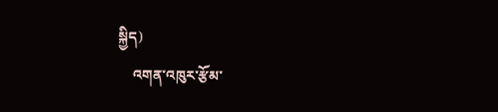སྐྱིད)
    འགན་འཁུར་རྩོམ་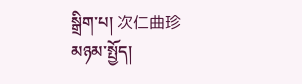སྒྲིག་པ། 次仁曲珍
མཉམ་སྤྱོད།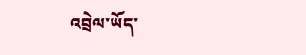འབྲེལ་ཡོད་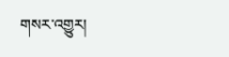གསར་འགྱུར།